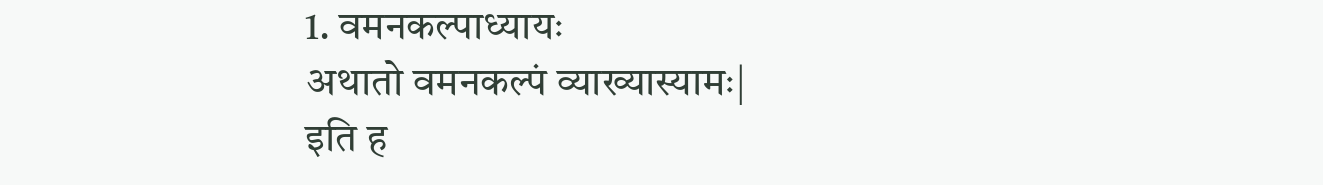1. वमनकल्पाध्यायः
अथातो वमनकल्पं व्याख्यास्यामः|
इति ह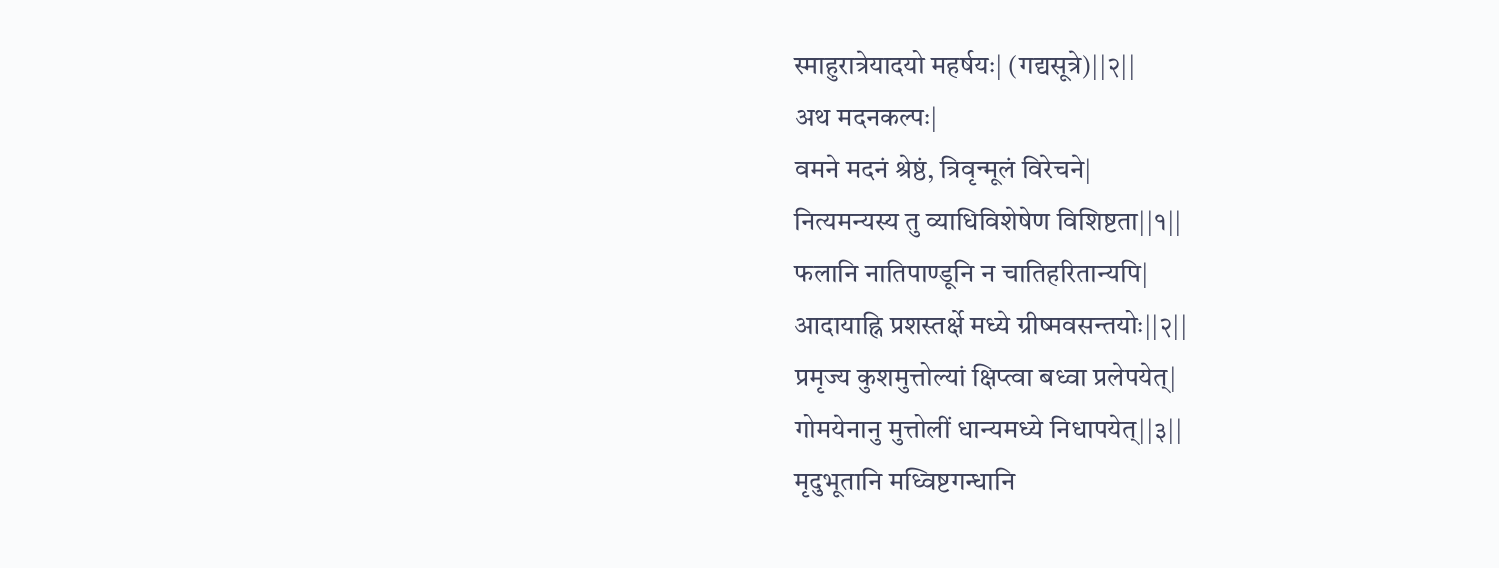स्माहुरात्रेयादयो महर्षयः| (गद्यसूत्रे)||२||
अथ मदनकल्पः|
वमने मदनं श्रेष्ठं, त्रिवृन्मूलं विरेचने|
नित्यमन्यस्य तु व्याधिविशेषेण विशिष्टता||१||
फलानि नातिपाण्डूनि न चातिहरितान्यपि|
आदायाह्नि प्रशस्तर्क्षे मध्ये ग्रीष्मवसन्तयोः||२||
प्रमृज्य कुशमुत्तोल्यां क्षिप्त्वा बध्वा प्रलेपयेत्|
गोमयेनानु मुत्तोलीं धान्यमध्ये निधापयेत्||३||
मृदुभूतानि मध्विष्टगन्धानि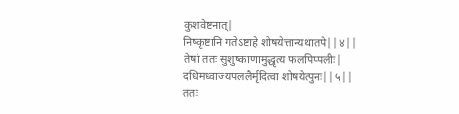कुशवेष्टनात्|
निष्कृष्टानि गतेऽष्टाहे शोषयेत्तान्यथातपे||४||
तेषां ततः सुशुष्काणामुद्धृत्य फलपिप्पलीः|
दधिमध्वाज्यपललैर्मृदित्वा शोषयेत्पुनः||५||
ततः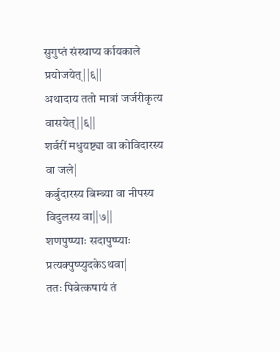सुगुप्तं संस्थाप्य र्कायकाले प्रयोजयेत्||६||
अथादाय ततो मात्रां जर्जरीकृत्य वासयेत्||६||
शर्वरीं मधुयष्ट्या वा कोविदारस्य वा जले|
कर्बुदारस्य बिम्ब्या वा नीपस्य विदुलस्य वा||७||
शणपुष्प्याः सदापुष्प्याः प्रत्यक्पुष्प्युदकेऽथवा|
ततः पिबेत्कषायं तं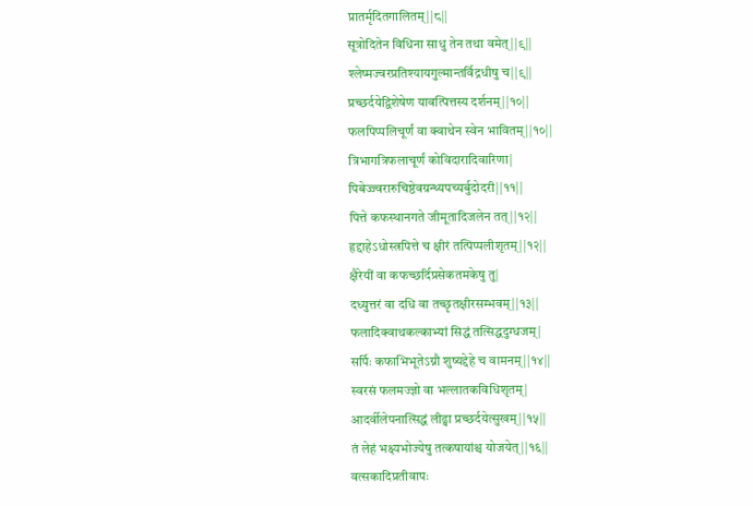प्रातर्मृदितगालितम्||८||
सूत्रोदितेन विधिना साधु तेन तथा वमेत्||९||
श्लेष्मज्वरप्रतिश्यायगुल्मान्तर्विद्रधीषु च||९||
प्रच्छर्दयेद्विशेषेण यावत्पित्तस्य दर्शनम्||१०||
फलपिप्पलिचूर्णं वा क्वाथेन स्वेन भावितम्||१०||
त्रिभागत्रिफलाचूर्णं कोविदारादिवारिणा|
पिबेज्ज्वरारुचिष्ठेवग्रन्थ्यपच्यर्बुदोदरी||११||
पित्ते कफस्थानगते जीमूतादिजलेन तत्||१२||
हृद्दाहेऽधोस्त्रपित्ते च क्षीरं तत्पिप्पलीशृतम्||१२||
क्षैरेयीं वा कफच्छर्दिप्रसेकतमकेषु तु|
दध्युत्तरं वा दधि वा तच्छृतक्षीरसम्भवम्||१३||
फलादिक्वाथकल्काभ्यां सिद्धं तत्सिद्धदुग्धजम्|
सर्पिः कफाभिभूतेऽग्नौ शुष्यद्देहे च वामनम्||१४||
स्वरसं फलमज्ज्ञो वा भल्लातकविधिशृतम्|
आदर्वीलेपनात्सिद्धं लीढ्वा प्रच्छर्दयेत्सुखम्||१५||
तं लेहं भक्ष्यभोज्येषु तत्कषायांश्च योजयेत्||१६||
वत्सकादिप्रतीवापः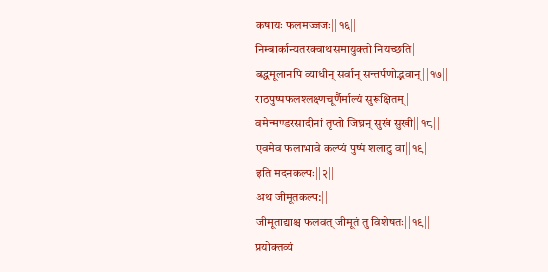कषायः फलमज्जजः||१६||
निम्बार्कान्यतरक्वाथसमायुक्तो नियच्छति|
बद्धमूलानपि व्याधीन् सर्वान् सन्तर्पणोद्भवान्||१७||
राठपुष्पफलश्लक्ष्णचूर्णैर्माल्यं सुरूक्षितम्|
वमेन्मण्डरसादीनां तृप्तो जिघ्रन् सुखं सुखी||१८||
एवमेव फलाभावे कल्प्यं पुष्पं शलाटु वा||१९|
इति मदनकल्पः||२||
अथ जीमूतकल्प:||
जीमूताद्याश्च फलवत् जीमूतं तु विशेषतः||१९||
प्रयोक्तव्यं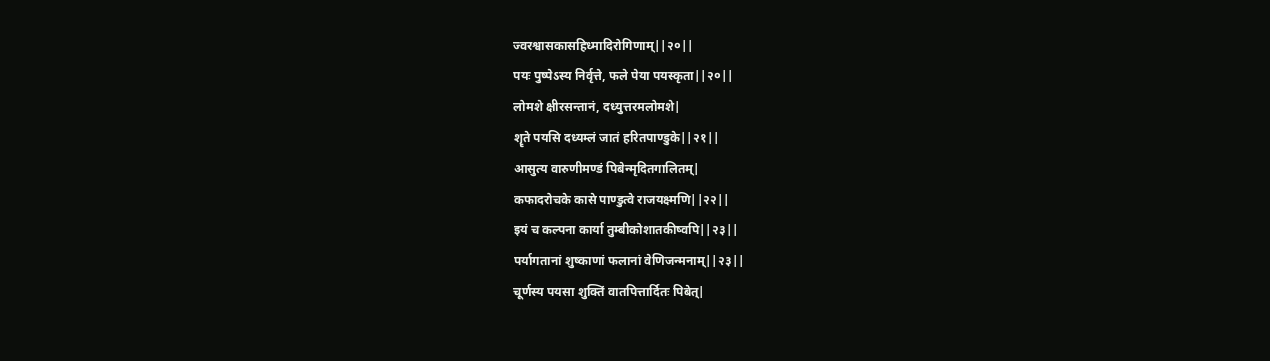ज्वरश्वासकासहिध्मादिरोगिणाम्||२०||
पयः पुष्पेऽस्य निर्वृत्ते, फले पेया पयस्कृता||२०||
लोमशे क्षीरसन्तानं, दध्युत्तरमलोमशे|
शॄते पयसि दध्यम्लं जातं हरितपाण्डुके||२१||
आसुत्य वारुणीमण्डं पिबेन्मृदितगालितम्|
कफादरोचके कासे पाण्डुत्वे राजयक्ष्मणि||२२||
इयं च कल्पना कार्या तुम्बीकोशातकीष्वपि||२३||
पर्यागतानां शुष्काणां फलानां वेणिजन्मनाम्||२३||
चूर्णस्य पयसा शुक्तिं वातपित्तार्दितः पिबेत्|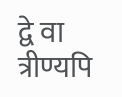द्वे वा त्रीण्यपि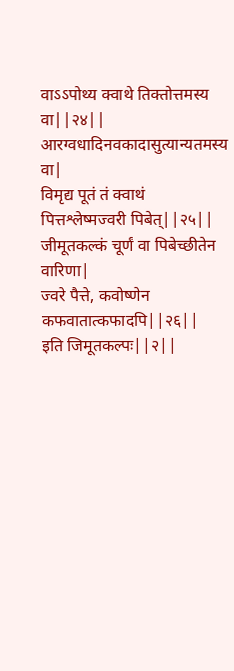वाऽऽपोथ्य क्वाथे तिक्तोत्तमस्य वा||२४||
आरग्वधादिनवकादासुत्यान्यतमस्य वा|
विमृद्य पूतं तं क्वाथं पित्तश्लेष्मज्वरी पिबेत्||२५||
जीमूतकल्कं चूर्णं वा पिबेच्छीतेन वारिणा|
ज्वरे पैत्ते, कवोष्णेन कफवातात्कफादपि||२६||
इति जिमूतकल्पः||२||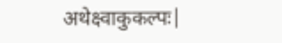अथेक्ष्वाकुकल्पः|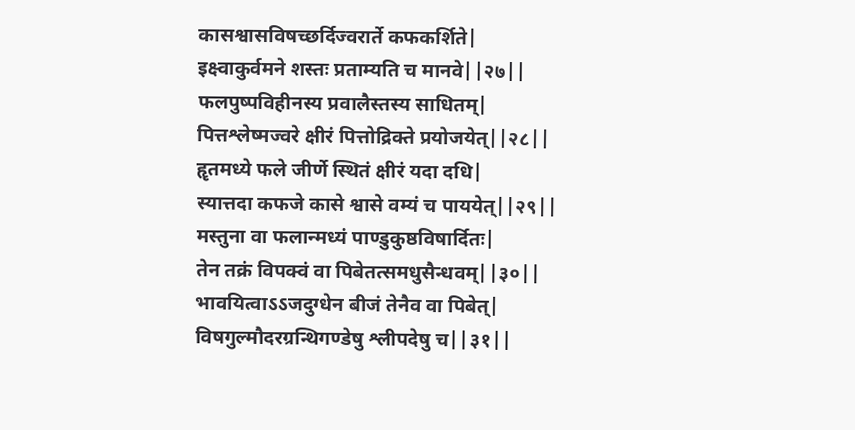कासश्वासविषच्छर्दिज्वरार्ते कफकर्शिते|
इक्ष्वाकुर्वमने शस्तः प्रताम्यति च मानवे||२७||
फलपुष्पविहीनस्य प्रवालैस्तस्य साधितम्|
पित्तश्लेष्मज्वरे क्षीरं पित्तोद्रिक्ते प्रयोजयेत्||२८||
हॄतमध्ये फले जीर्णे स्थितं क्षीरं यदा दधि|
स्यात्तदा कफजे कासे श्वासे वम्यं च पाययेत्||२९||
मस्तुना वा फलान्मध्यं पाण्डुकुष्ठविषार्दितः|
तेन तक्रं विपक्वं वा पिबेतत्समधुसैन्धवम्||३०||
भावयित्वाऽऽजदुग्धेन बीजं तेनैव वा पिबेत्|
विषगुल्मौदरग्रन्थिगण्डेषु श्लीपदेषु च||३१||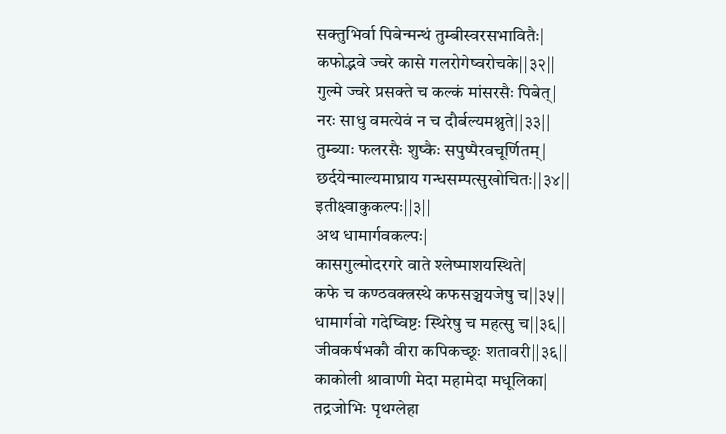सक्तुभिर्वा पिबेन्मन्थं तुम्बीस्वरसभावितैः|
कफोद्भवे ज्वरे कासे गलरोगेष्वरोचके||३२||
गुल्मे ज्वरे प्रसक्ते च कल्कं मांसरसैः पिबेत्|
नरः साधु वमत्येवं न च दौर्बल्यमश्नुते||३३||
तुम्ब्याः फलरसैः शुष्कैः सपुष्पैरवचूर्णितम्|
छर्दयेन्माल्यमाघ्राय गन्धसम्पत्सुखोचितः||३४||
इतीक्ष्वाकुकल्पः||३||
अथ धामार्गवकल्पः|
कासगुल्मोदरगरे वाते श्लेष्माशयस्थिते|
कफे च कण्ठवक्त्रस्थे कफसञ्चयजेषु च||३५||
धामार्गवो गदेष्विष्टः स्थिरेषु च महत्सु च||३६||
जीवकर्षभकौ वीरा कपिकच्छूः शतावरी||३६||
काकोली श्रावाणी मेदा महामेदा मधूलिका|
तद्रजोभिः पृथग्लेहा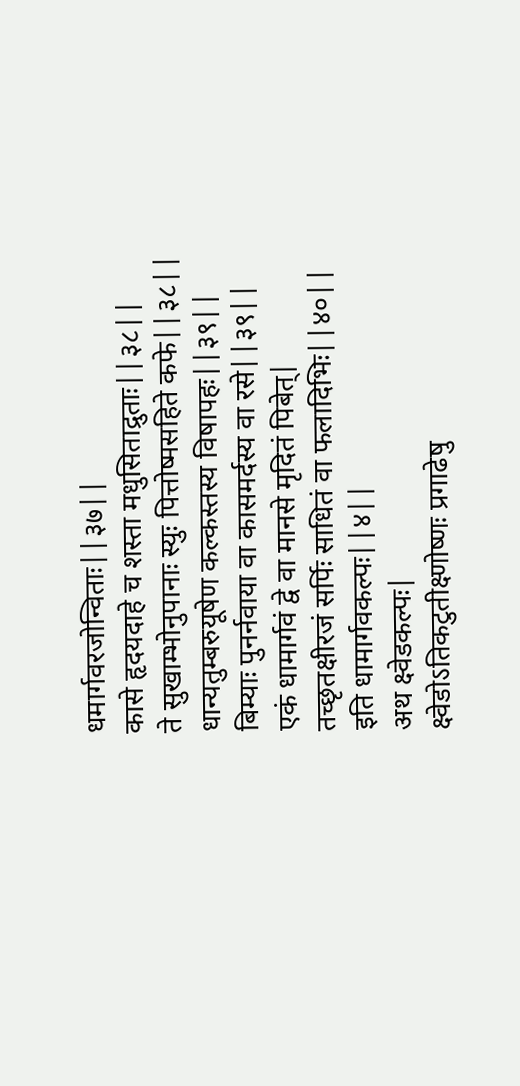धमार्गवरजोन्विताः||३७||
कासे हृदयदाहे च शस्ता मधुसिताद्रुताः||३८||
ते सुखाम्भोनुपानाः स्युः पित्तोष्मसहिते कफे||३८||
धान्यतुम्बरुयूषेण कल्कस्तस्य विषापहः||३९||
बिम्याः पुनर्नवाया वा कासमर्दस्य वा रसे||३९||
एकं धामार्गवं द्वे वा मानसे मृदितं पिबेत्|
तच्छृतक्षीरजं सर्पिः साधितं वा फलादिभिः||४०||
इति धामार्गवकल्पः||४||
अथ क्ष्वेडकल्पः|
क्ष्वेडोऽतिकटुतीक्ष्णोष्णः प्रगाढेषु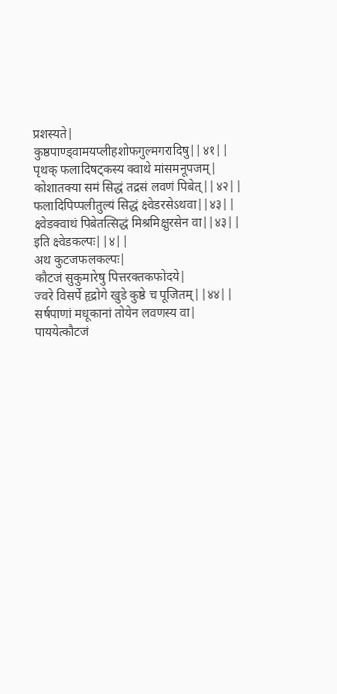प्रशस्यते|
कुष्ठपाण्ड्वामयप्लीहशोफगुल्मगरादिषु||४१||
पृथक् फलादिषट्कस्य क्वाथे मांसमनूपजम्|
कोशातक्या समं सिद्धं तद्रसं लवणं पिबेत्||४२||
फलादिपिप्पलीतुल्यं सिद्धं क्ष्वेडरसेऽथवा||४३||
क्ष्वेडक्वाथं पिबेतत्सिद्धं मिश्रमिक्षुरसेन वा||४३||
इति क्ष्वेडकल्पः||४||
अथ कुटजफलकल्पः|
कौटजं सुकुमारेषु पित्तरक्तकफोदये|
ज्वरे विसर्पे हृद्रोगे खुडे कुष्ठे च पूजितम्||४४||
सर्षपाणां मधूकानां तोयेन लवणस्य वा|
पाययेत्कौटजं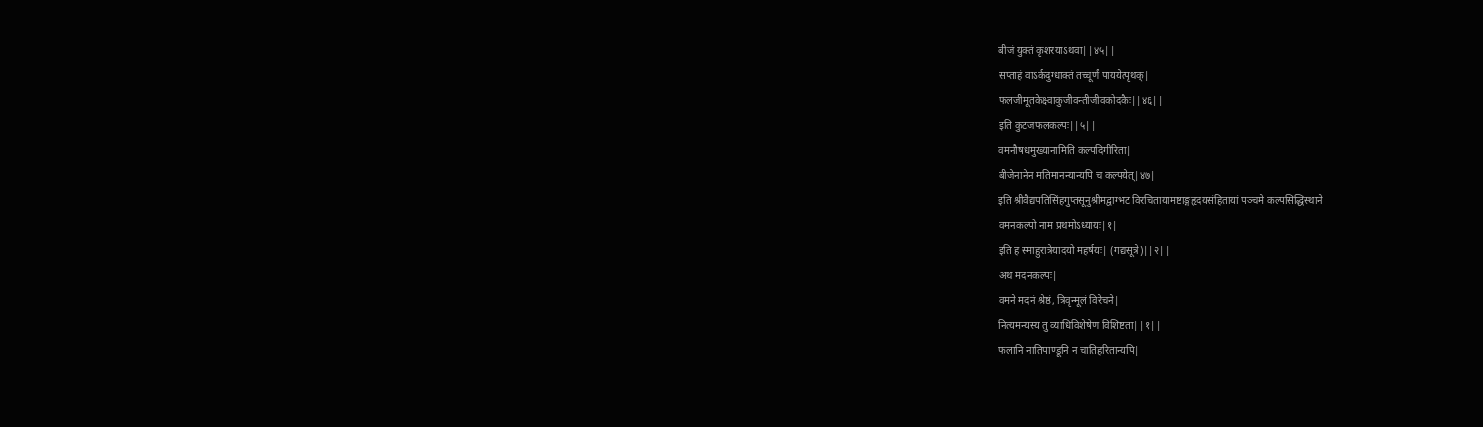बीजं युक्तं कृशरयाऽथवा||४५||
सप्ताहं वाऽर्कदुग्धाक्तं तच्चूर्णं पाययेत्पृथक्|
फलजीमूतकेक्ष्वाकुजीवन्तीजीवकोदकैः||४६||
इति कुटजफलकल्पः||५||
वमनौषधमुख्यानामिति कल्पदिगीरिता|
बीजेनानेन मतिमानन्यान्यपि च कल्पयेत्|४७|
इति श्रीवैद्यपतिसिंहगुप्तसूनुश्रीमद्वाग्भट विरचितायामष्टाङ्गहृदयसंहितायां पञ्चमे कल्पसिद्धिस्थाने
वमनकल्पो नाम प्रथमोऽध्यायः|१|
इति ह स्माहुरात्रेयादयो महर्षयः| (गद्यसूत्रे)||२||
अथ मदनकल्पः|
वमने मदनं श्रेष्ठं, त्रिवृन्मूलं विरेचने|
नित्यमन्यस्य तु व्याधिविशेषेण विशिष्टता||१||
फलानि नातिपाण्डूनि न चातिहरितान्यपि|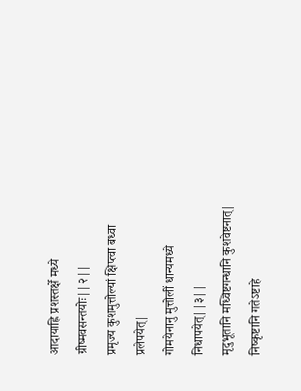आदायाह्नि प्रशस्तर्क्षे मध्ये ग्रीष्मवसन्तयोः||२||
प्रमृज्य कुशमुत्तोल्यां क्षिप्त्वा बध्वा प्रलेपयेत्|
गोमयेनानु मुत्तोलीं धान्यमध्ये निधापयेत्||३||
मृदुभूतानि मध्विष्टगन्धानि कुशवेष्टनात्|
निष्कृष्टानि गतेऽष्टाहे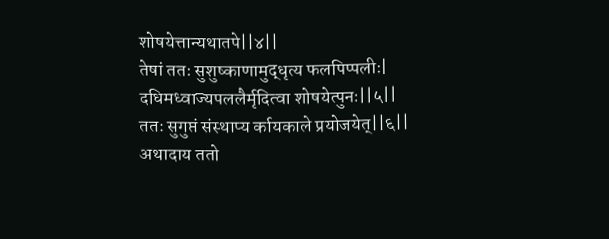शोषयेत्तान्यथातपे||४||
तेषां ततः सुशुष्काणामुद्धृत्य फलपिप्पलीः|
दधिमध्वाज्यपललैर्मृदित्वा शोषयेत्पुनः||५||
ततः सुगुप्तं संस्थाप्य र्कायकाले प्रयोजयेत्||६||
अथादाय ततो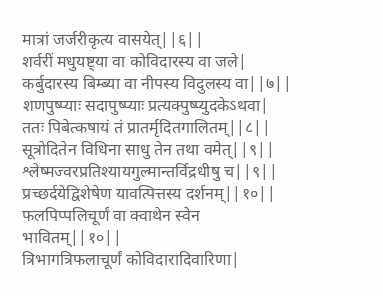मात्रां जर्जरीकृत्य वासयेत्||६||
शर्वरीं मधुयष्ट्या वा कोविदारस्य वा जले|
कर्बुदारस्य बिम्ब्या वा नीपस्य विदुलस्य वा||७||
शणपुष्प्याः सदापुष्प्याः प्रत्यक्पुष्प्युदकेऽथवा|
ततः पिबेत्कषायं तं प्रातर्मृदितगालितम्||८||
सूत्रोदितेन विधिना साधु तेन तथा वमेत्||९||
श्लेष्मज्वरप्रतिश्यायगुल्मान्तर्विद्रधीषु च||९||
प्रच्छर्दयेद्विशेषेण यावत्पित्तस्य दर्शनम्||१०||
फलपिप्पलिचूर्णं वा क्वाथेन स्वेन भावितम्||१०||
त्रिभागत्रिफलाचूर्णं कोविदारादिवारिणा|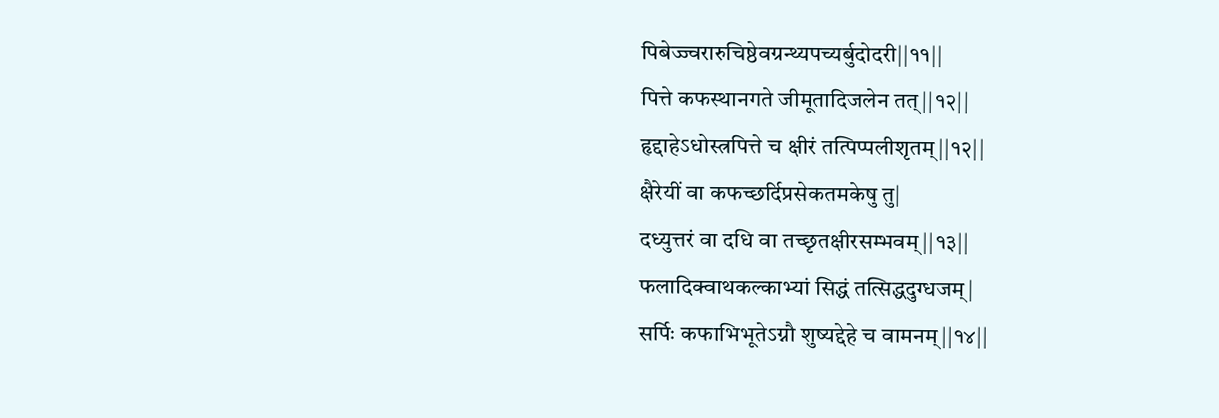पिबेज्ज्वरारुचिष्ठेवग्रन्थ्यपच्यर्बुदोदरी||११||
पित्ते कफस्थानगते जीमूतादिजलेन तत्||१२||
हृद्दाहेऽधोस्त्रपित्ते च क्षीरं तत्पिप्पलीशृतम्||१२||
क्षैरेयीं वा कफच्छर्दिप्रसेकतमकेषु तु|
दध्युत्तरं वा दधि वा तच्छृतक्षीरसम्भवम्||१३||
फलादिक्वाथकल्काभ्यां सिद्धं तत्सिद्धदुग्धजम्|
सर्पिः कफाभिभूतेऽग्नौ शुष्यद्देहे च वामनम्||१४||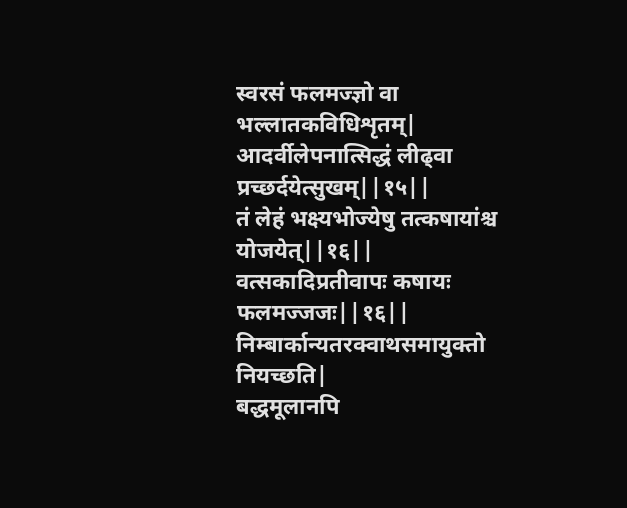स्वरसं फलमज्ज्ञो वा भल्लातकविधिशृतम्|
आदर्वीलेपनात्सिद्धं लीढ्वा प्रच्छर्दयेत्सुखम्||१५||
तं लेहं भक्ष्यभोज्येषु तत्कषायांश्च योजयेत्||१६||
वत्सकादिप्रतीवापः कषायः फलमज्जजः||१६||
निम्बार्कान्यतरक्वाथसमायुक्तो नियच्छति|
बद्धमूलानपि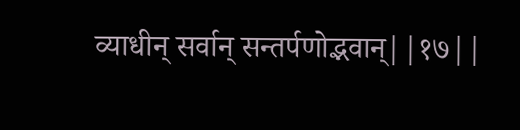व्याधीन् सर्वान् सन्तर्पणोद्भवान्||१७||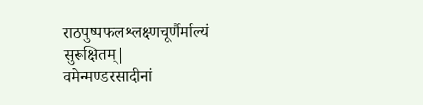राठपुष्पफलश्लक्ष्णचूर्णैर्माल्यं सुरूक्षितम्|
वमेन्मण्डरसादीनां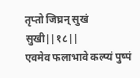तृप्तो जिघ्रन् सुखं सुखी||१८||
एवमेव फलाभावे कल्प्यं पुष्पं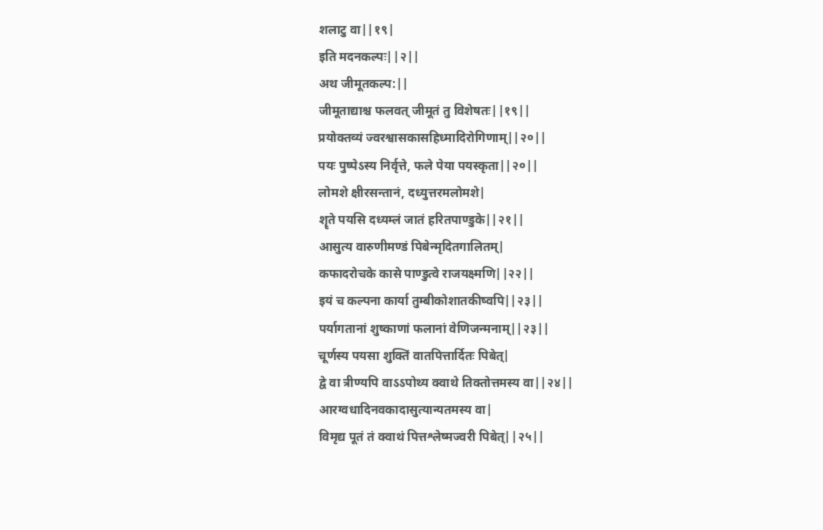शलाटु वा||१९|
इति मदनकल्पः||२||
अथ जीमूतकल्प:||
जीमूताद्याश्च फलवत् जीमूतं तु विशेषतः||१९||
प्रयोक्तव्यं ज्वरश्वासकासहिध्मादिरोगिणाम्||२०||
पयः पुष्पेऽस्य निर्वृत्ते, फले पेया पयस्कृता||२०||
लोमशे क्षीरसन्तानं, दध्युत्तरमलोमशे|
शॄते पयसि दध्यम्लं जातं हरितपाण्डुके||२१||
आसुत्य वारुणीमण्डं पिबेन्मृदितगालितम्|
कफादरोचके कासे पाण्डुत्वे राजयक्ष्मणि||२२||
इयं च कल्पना कार्या तुम्बीकोशातकीष्वपि||२३||
पर्यागतानां शुष्काणां फलानां वेणिजन्मनाम्||२३||
चूर्णस्य पयसा शुक्तिं वातपित्तार्दितः पिबेत्|
द्वे वा त्रीण्यपि वाऽऽपोथ्य क्वाथे तिक्तोत्तमस्य वा||२४||
आरग्वधादिनवकादासुत्यान्यतमस्य वा|
विमृद्य पूतं तं क्वाथं पित्तश्लेष्मज्वरी पिबेत्||२५||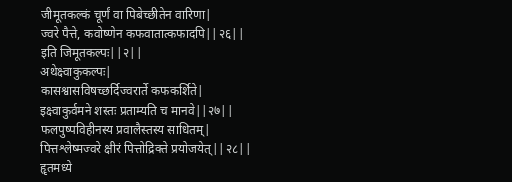जीमूतकल्कं चूर्णं वा पिबेच्छीतेन वारिणा|
ज्वरे पैत्ते, कवोष्णेन कफवातात्कफादपि||२६||
इति जिमूतकल्पः||२||
अथेक्ष्वाकुकल्पः|
कासश्वासविषच्छर्दिज्वरार्ते कफकर्शिते|
इक्ष्वाकुर्वमने शस्तः प्रताम्यति च मानवे||२७||
फलपुष्पविहीनस्य प्रवालैस्तस्य साधितम्|
पित्तश्लेष्मज्वरे क्षीरं पित्तोद्रिक्ते प्रयोजयेत्||२८||
हॄतमध्ये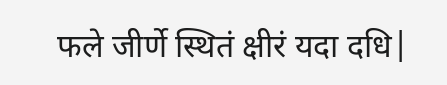फले जीर्णे स्थितं क्षीरं यदा दधि|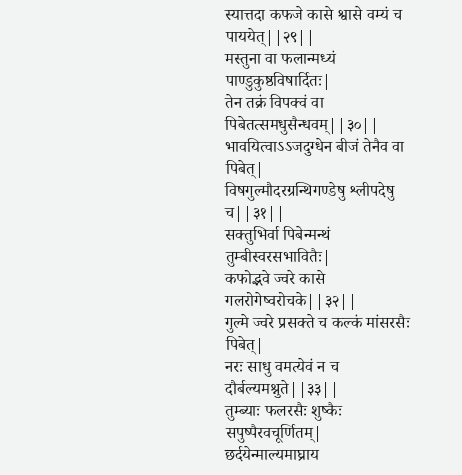स्यात्तदा कफजे कासे श्वासे वम्यं च पाययेत्||२९||
मस्तुना वा फलान्मध्यं पाण्डुकुष्ठविषार्दितः|
तेन तक्रं विपक्वं वा पिबेतत्समधुसैन्धवम्||३०||
भावयित्वाऽऽजदुग्धेन बीजं तेनैव वा पिबेत्|
विषगुल्मौदरग्रन्थिगण्डेषु श्लीपदेषु च||३१||
सक्तुभिर्वा पिबेन्मन्थं तुम्बीस्वरसभावितैः|
कफोद्भवे ज्वरे कासे गलरोगेष्वरोचके||३२||
गुल्मे ज्वरे प्रसक्ते च कल्कं मांसरसैः पिबेत्|
नरः साधु वमत्येवं न च दौर्बल्यमश्नुते||३३||
तुम्ब्याः फलरसैः शुष्कैः सपुष्पैरवचूर्णितम्|
छर्दयेन्माल्यमाघ्राय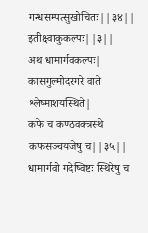गन्धसम्पत्सुखोचितः||३४||
इतीक्ष्वाकुकल्पः||३||
अथ धामार्गवकल्पः|
कासगुल्मोदरगरे वाते श्लेष्माशयस्थिते|
कफे च कण्ठवक्त्रस्थे कफसञ्चयजेषु च||३५||
धामार्गवो गदेष्विष्टः स्थिरेषु च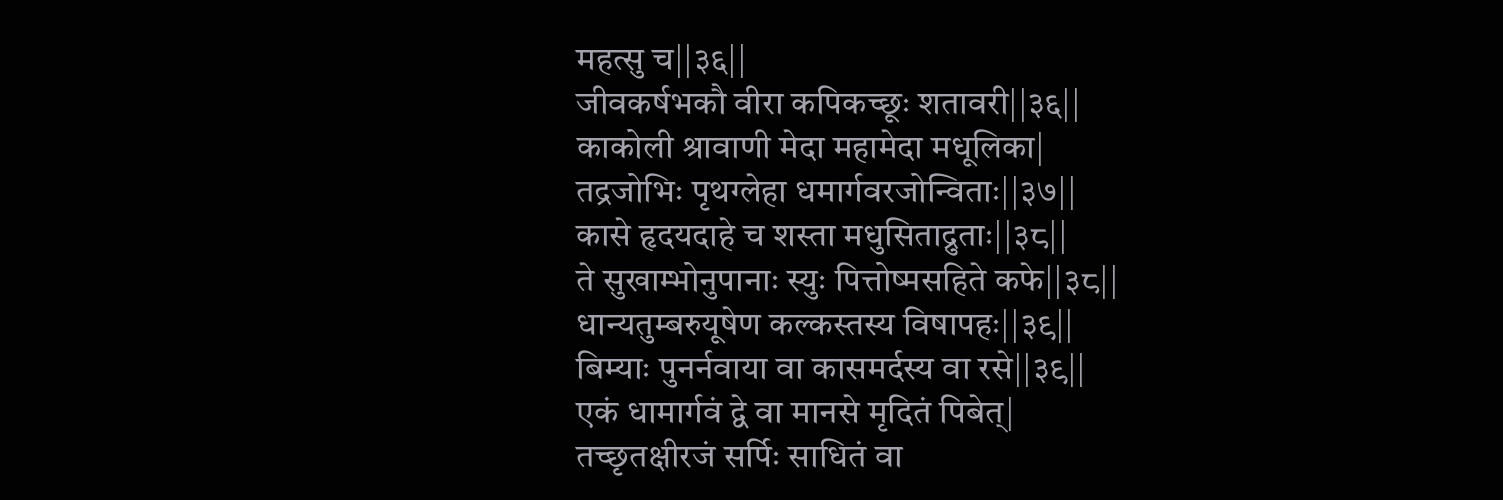महत्सु च||३६||
जीवकर्षभकौ वीरा कपिकच्छूः शतावरी||३६||
काकोली श्रावाणी मेदा महामेदा मधूलिका|
तद्रजोभिः पृथग्लेहा धमार्गवरजोन्विताः||३७||
कासे हृदयदाहे च शस्ता मधुसिताद्रुताः||३८||
ते सुखाम्भोनुपानाः स्युः पित्तोष्मसहिते कफे||३८||
धान्यतुम्बरुयूषेण कल्कस्तस्य विषापहः||३९||
बिम्याः पुनर्नवाया वा कासमर्दस्य वा रसे||३९||
एकं धामार्गवं द्वे वा मानसे मृदितं पिबेत्|
तच्छृतक्षीरजं सर्पिः साधितं वा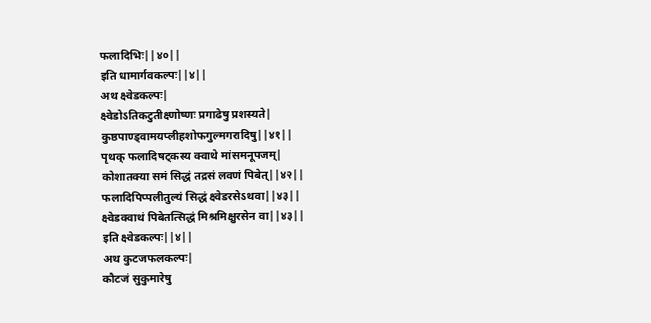फलादिभिः||४०||
इति धामार्गवकल्पः||४||
अथ क्ष्वेडकल्पः|
क्ष्वेडोऽतिकटुतीक्ष्णोष्णः प्रगाढेषु प्रशस्यते|
कुष्ठपाण्ड्वामयप्लीहशोफगुल्मगरादिषु||४१||
पृथक् फलादिषट्कस्य क्वाथे मांसमनूपजम्|
कोशातक्या समं सिद्धं तद्रसं लवणं पिबेत्||४२||
फलादिपिप्पलीतुल्यं सिद्धं क्ष्वेडरसेऽथवा||४३||
क्ष्वेडक्वाथं पिबेतत्सिद्धं मिश्रमिक्षुरसेन वा||४३||
इति क्ष्वेडकल्पः||४||
अथ कुटजफलकल्पः|
कौटजं सुकुमारेषु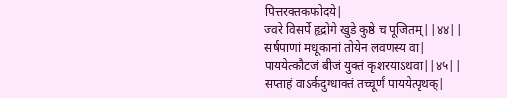पित्तरक्तकफोदये|
ज्वरे विसर्पे हृद्रोगे खुडे कुष्ठे च पूजितम्||४४||
सर्षपाणां मधूकानां तोयेन लवणस्य वा|
पाययेत्कौटजं बीजं युक्तं कृशरयाऽथवा||४५||
सप्ताहं वाऽर्कदुग्धाक्तं तच्चूर्णं पाययेत्पृथक्|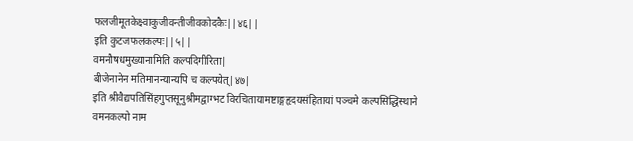फलजीमूतकेक्ष्वाकुजीवन्तीजीवकोदकैः||४६||
इति कुटजफलकल्पः||५||
वमनौषधमुख्यानामिति कल्पदिगीरिता|
बीजेनानेन मतिमानन्यान्यपि च कल्पयेत्|४७|
इति श्रीवैद्यपतिसिंहगुप्तसूनुश्रीमद्वाग्भट विरचितायामष्टाङ्गहृदयसंहितायां पञ्चमे कल्पसिद्धिस्थाने
वमनकल्पो नाम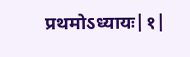प्रथमोऽध्यायः|१|